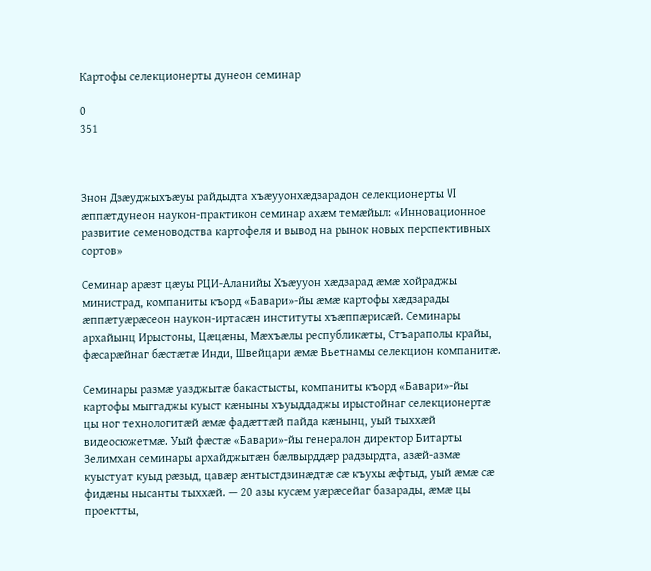Картофы селекционерты дунеон семинар

0
351



Знон Дзæуджыхъæуы райдыдта хъæууонхæдзарадон селекционерты VI æппæтдунеон наукон-практикон семинар ахæм темæйыл: «Инновационное развитие семеноводства картофеля и вывод на рынок новых перспективных сортов»

Семинар арæзт цæуы РЦИ-Аланийы Хъæууон хæдзарад æмæ хойраджы министрад, компаниты къорд «Бавари»-йы æмæ картофы хæдзарады æппæтуæрæсеон наукон-иртасæн институты хъæппæрисæй. Семинары архайынц Ирыстоны, Цæцæны, Мæхъæлы республикæты, Стъараполы крайы, фæсарæйнаг бæстæтæ Инди, Швейцари æмæ Вьетнамы селекцион компанитæ.

Семинары размæ уазджытæ бакастысты, компаниты къорд «Бавари»-йы картофы мыггаджы куыст кæныны хъуыддаджы ирыстойнаг селекционертæ цы ног технологитæй æмæ фадæттæй пайда кæнынц, уый тыххæй видеосюжетмæ. Уый фæстæ «Бавари»-йы генералон директор Битарты Зелимхан семинары архайджытæн бæлвырддæр радзырдта, азæй-азмæ куыстуат куыд рæзыд, цавæр æнтыстдзинæдтæ сæ къухы æфтыд, уый æмæ сæ фидæны нысанты тыххæй. — 20 азы кусæм уæрæсейаг базарады, æмæ цы проектты,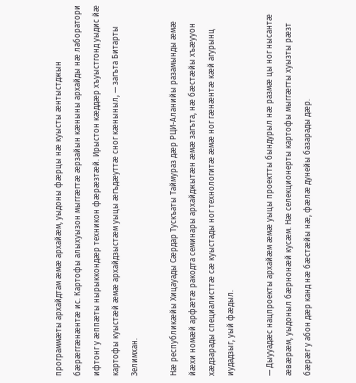программæты архайдтам æмæ архайæм, уыдоны фæрцы нæ куысты æнтыстджын бæрæггæнæнтæ ис. Картофы алыхуызон мыггæгтæ æрзайын кæныны архайды нæ лаборатори ифтонг у æппæты нырыккондæр техникон фæрæзтæй. Ирыстон кæддæр хъуыстгонд уыдис йæ картофы куыстæй æмæ архайдзыстæм уыцы æгъдæуттæ сног кæныныл, — загъта Битарты Зелимхан.

Нæ республикæйы Хицауады Сæрдар Тускъаты Таймураз дæр РЦИ-Аланийы разамынды æмæ йæхи номæй арфæтæ ракодта семинары архайджытæн æмæ загъта, нæ бæстæйы хъæууон хæдзарады специалисттæ сæ куыстады ног технологитæ æмæ ног гæнæнтæ кæй агурынц иудадзыг, уый фæдыл.

— Дыууадæс нацпроекты архайæм æмæ уыцы проектты бындурыл нæ размæ цы ног нысантæ æвæрæм, уыдоныл бæрнонæй кусæм. Нæ селекционерты картофы мыггæгты хуызты рæзт бæрæг у абон дæр канд нæ бæстæйы нæ, фæлæ дунейы базарады дæр.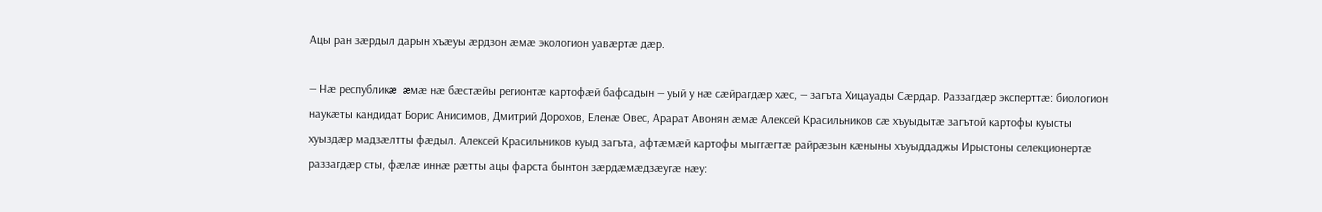Ацы ран зæрдыл дарын хъæуы æрдзон æмæ экологион уавæртæ дæр.

— Нæ республикæ æмæ нæ бæстæйы регионтæ картофæй бафсадын — уый у нæ сæйрагдæр хæс, — загъта Хицауады Сæрдар. Раззагдæр эксперттæ: биологион наукæты кандидат Борис Анисимов, Дмитрий Дорохов, Еленæ Овес, Арарат Авонян æмæ Алексей Красильников сæ хъуыдытæ загътой картофы куысты хуыздæр мадзæлтты фæдыл. Алексей Красильников куыд загъта, афтæмæй картофы мыггæгтæ райрæзын кæныны хъуыддаджы Ирыстоны селекционертæ раззагдæр сты, фæлæ иннæ рæтты ацы фарста бынтон зæрдæмæдзæугæ нæу: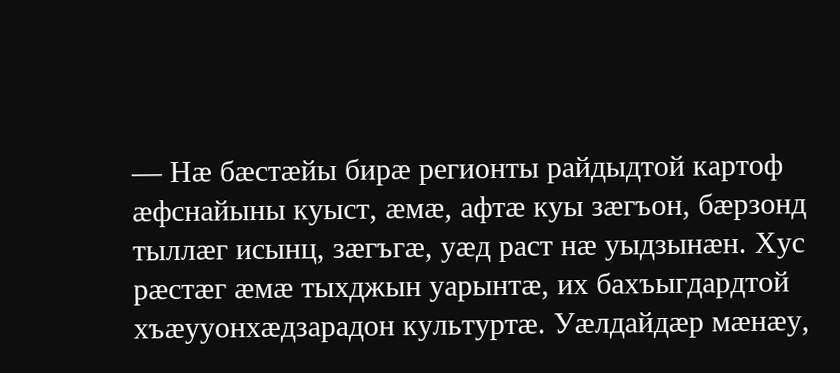— Нæ бæстæйы бирæ регионты райдыдтой картоф æфснайыны куыст, æмæ, афтæ куы зæгъон, бæрзонд тыллæг исынц, зæгъгæ, уæд раст нæ уыдзынæн. Хус рæстæг æмæ тыхджын уарынтæ, их бахъыгдардтой хъæууонхæдзарадон культуртæ. Уæлдайдæр мæнæу,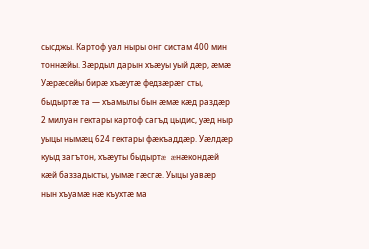сысджы. Картоф уал ныры онг систам 400 мин тоннæйы. Зæрдыл дарын хъæуы уый дæр, æмæ Уæрæсейы бирæ хъæутæ федзæрæг сты, быдыртæ та — хъамылы бын æмæ кæд раздæр 2 милуан гектары картоф сагъд цыдис, уæд ныр уыцы нымæц 624 гектары фæкъаддæр. Уæлдæр куыд загътон, хъæуты быдыртæ æнæкондæй кæй баззадысты, уымæ гæсгæ. Уыцы уавæр нын хъуамæ нæ къухтæ ма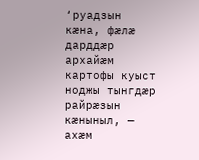‘руадзын кæна, фæлæ дарддæр архайæм картофы куыст ноджы тынгдæр райрæзын кæныныл, — ахæм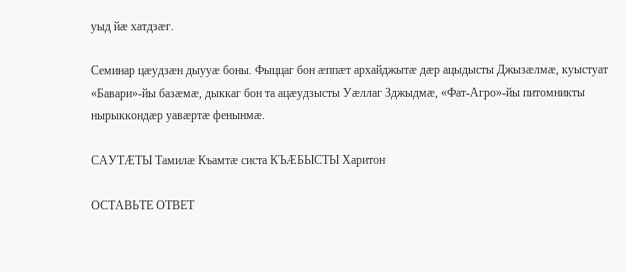уыд йæ хатдзæг.

Семинар цæудзæн дыууæ боны. Фыццаг бон æппæт архайджытæ дæр ацыдысты Джызæлмæ, куыстуат «Бавари»-йы базæмæ, дыккаг бон та ацæудзысты Уæллаг Зджыдмæ, «Фат-Агро»-йы питомникты нырыккондæр уавæртæ фенынмæ.

САУТÆТЫ Тамилæ Къамтæ систа КЪÆБЫСТЫ Харитон

ОСТАВЬТЕ ОТВЕТ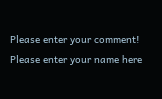Please enter your comment!
Please enter your name here